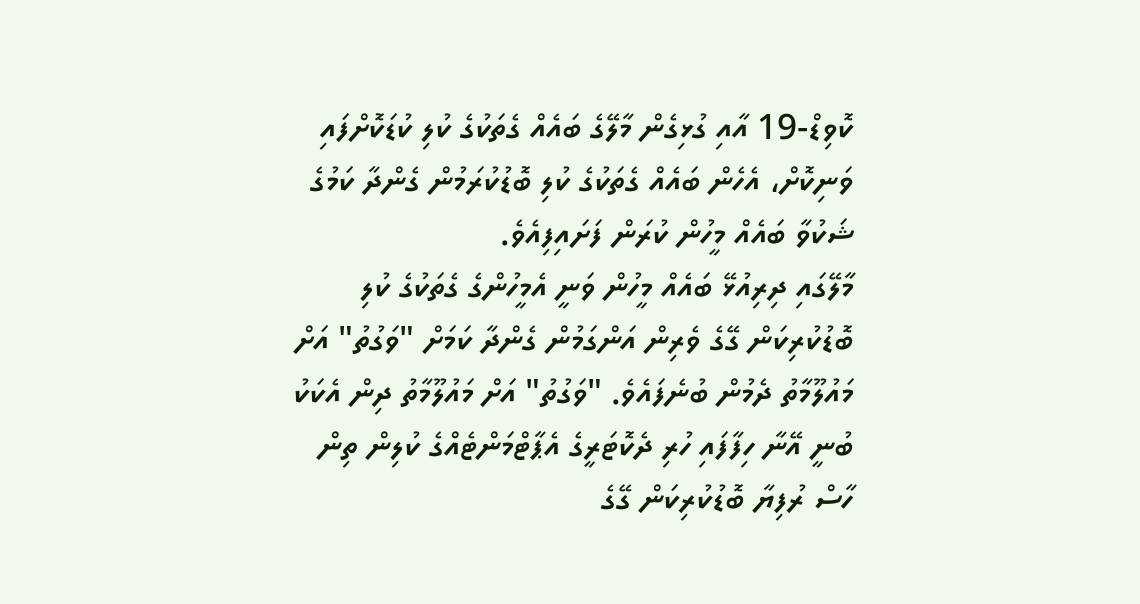ކޮވިޑް-19 އާއި ގުޅިގެން މާލޭގެ ބައެއް ގެތަކުގެ ކުލި ކުޑަކޮށްފައި ވަނިކޮށް، އެހެން ބައެއް ގެތަކުގެ ކުލި ބޮޑުކުރަމުން ގެންދާ ކަމުގެ ޝަކުވާ ބައެއް މީހުން ކުރަން ފަށައިފިއެވެ.
މާލޭގައި ދިރިއުޅޭ ބައެއް މީހުން ވަނީ އެމީހުންގެ ގެތަކުގެ ކުލި ބޮޑުކުރިކަން ގޭގެ ވެރިން އަންގަމުން ގެންދާ ކަމަށް "ވަގުތު" އަށް މައުލޫމާތު ދެމުން ބުނެފައެވެ. "ވަގުތު" އަށް މައުލޫމާތު ދިން އެކަކު ބުނީ އޭނާ ހިފާފައި ހުރި ދެކޮޓަރީގެ އެޕާޓްމަންޓެއްގެ ކުލިން ތިން ހާސް ރުފިޔާ ބޮޑުކުރިކަން ގޭގެ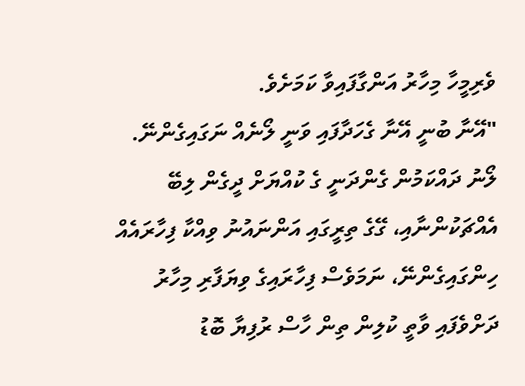ވެރިމީހާ މިހާރު އަންގާފައިވާ ކަމަށެވެ.
"އޭނާ ބުނީ އޭނާ ގެހަދާފައި ވަނީ ލޯނެއް ނަގައިގެންނޭ. ލޯނު ދައްކަމުން ގެންދަނީ ގެ ކުއްޔަށް ދީގެން ލިބޭ އެއްޗަކުންނާއި، ގޭގެ ތިރީގައި އަންނައުނު ވިއްކާ ފިހާރައެއް ހިންގައިގެންނޭ، ނަމަވެސް ފިހާރައިގެ ވިޔަފާރި މިހާރު ދަށްވެފައި ވާތީ ކުލިން ތިން ހާސް ރުފިޔާ ބޮޑު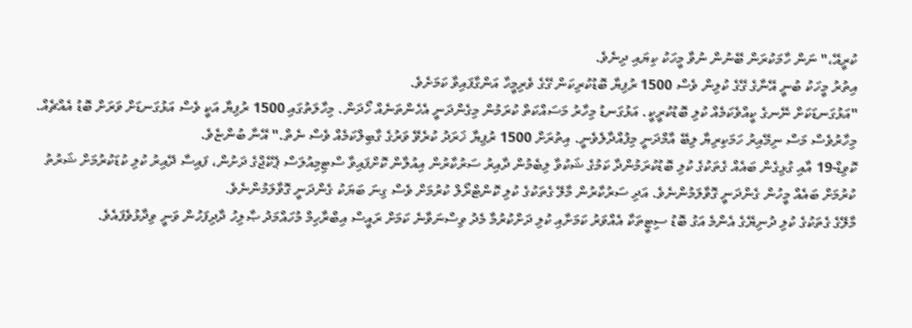ކުރީއޭ،" ނަން ހާމަކުރަން ބޭނުން ނުވާ މީހަކު ކިޔައި ދިނެވެ.
އިތުރު މީހަކު ބުނީ އޭނާގެ ގޭގެ ކުލިން ވެސް 1500 ރުފިޔާ ބޮޑުކުރިކަން ގޭގެ ވެރިމީހާ އަންގާފައިވާ ކަމަށެވެ.
"އަޅުގަނޑަކަށް ނޭނގެ ކީއްވެކަމެއް ކުލި ބޮޑުކުރީކީ. އަޅުގަނޑު މިހާރު މަސައްކަތް ކުރަމުން މިގެންދަނީ އެހެންތަނެއް ހޯދަން. މިހާލަތުގައި 1500 ރުފިޔާ އަކީ ވެސް އަޅުގަނޑަށް ވަރަށް ބޮޑު އެއްޗެއް. މިހާރުވެސް މަސް ނިމޭއިރު ހަމަކިރިޔާ ލިބޭ އާމްދަނީ މިފުއްދާލެވެނީ. އިތުރަށް 1500 ރުފިޔާ ޚަރަދު ކުރެވޭ ވަރުގެ ގާބިލްކަމެއް ވެސް ނެތް." އޭނާ ބުންޏެވެ.
ކޮވިޑް-19 އާއި ގުޅިގެން ބައެއް ގެތަކުގެ ކުލި ބޮޑުކުރަމުންދާ ކަމުގެ ޝަކުވާ ލިބެމުން ދާއިރު ސަރުކާރުން އިއުލާން ކޮށްފައިވާ ސްޓިމިއުލަސް ޕެކޭޖްގެ ދަށުން، ފައިސާ ދޭއިރު ކުލި ކުޑަކުރުމަށް ޝަރުތު ކުރުމަށް ބައެއް މީހުން ގެންދަނީ ގޮވާލަމުންނެވެ. އަދި ސަރުކާރުން މާލޭ ގެތަކުގެ ކުލި ކޮންޓްރޯލް ކުރުމަށް ވެސް ގިނަ ބަޔަކު ގެންދަނީ ގޮވާލަމުންނެވެ.
މާލޭގެ ގެތަކުގެ ކުލި ދުނިޔޭގެ އެންމެ އަގު ބޮޑު ސިޓީތަކާ އެއްވަރު ކަމަށާއި ކުލި ދަށްކުރުމާ މެދު ވިސްނަވާނެ ކަމަށް ރައީސް އިބްރާހިމް މުހައްމަދު ޞާލިހު ދާދިފަހުން ވަނީ ވިދާޅުވެފައެވެ.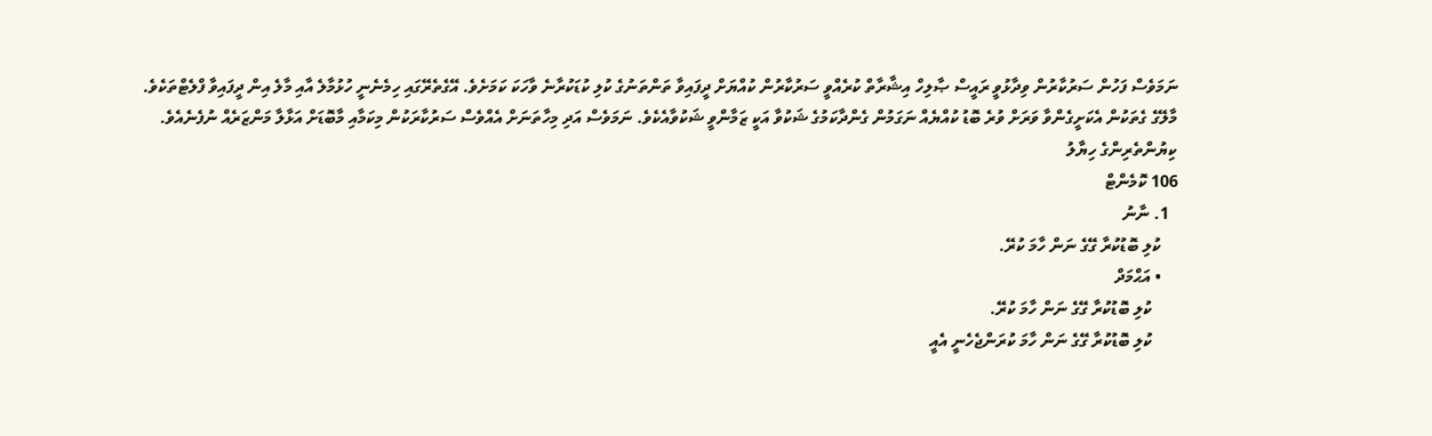ނަމަވެސް ފަހުން ސަރުކާރުން ވިދާޅުވީ ރައީސް ޞާލިހް އިޝާރާތް ކުރެއްވީ ސަރުކާރުން ކުއްޔަށް ދީފައިވާ ތަންތަނުގެ ކުލި ކުޑަކުރާނެ ވާހަކަ ކަމަށެވެ. އޭގެތެރޭގައި ހިމެނެނީ ހުޅުމާލެ އާއި މާލެ އިން ދީފައިވާ ފްލެޓްތަކެވެ.
މާލޭގެ ގެތަކުން އެކަށީގެންވާ ވަރަށް ވުރެ ބޮޑު ކުއްޔެއް ނަގަމުން ގެންދާކަމުގެ ޝަކުވާ އަކީ ޒަމާންވީ ޝަކުވާއެކެވެ. ނަމަވެސް އަދި މިހާތަނަށް އެއްވެސް ސަރުކާރަކުން މިކަމާއި މާބޮޑަށް އަޅާލާ މަންޒަރެއް ނުފެނެއެވެ.
ކިޔުންތެރިންގެ ހިޔާލު
106 ކޮމެންޓް
  1. ނާނު
    ކުލި ބޮޑުކުރާ ގޭގެ ނަން ހާމަ ކުރޭ.
    • އަޙްމަދް
      ކުލި ބޮޑުކުރާ ގޭގެ ނަން ހާމަ ކުރޭ.
      ކުލި ބޮޑުކުރާ ގޭގެ ނަން ހާމަ ކުރަންޖެހެނީ އެއީ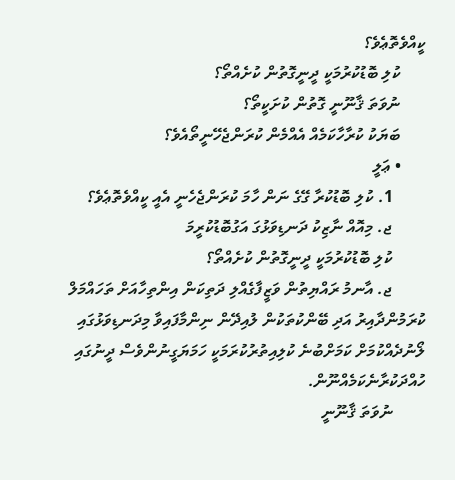ކީއްވެތޮޢެވެ؟
      ކުލި ބޮޑުކުރުމަކީ ދީނީގޮތުން ކުށެއްތޯ؟
      ނުވަތަ ޤާނޫނީ ގޮތުން ކުށަކީތޯ؟
      ބަޔަކު ކުރާހާކަމެއް އެއްމެން ކުރަންޖެހޭނީތޯއެވެ؟
      • ޢަލީ
        1. ކުލި ބޮޑުކުރާ ގޭގެ ނަން ހާމަ ކުރަންޖެހެނީ އެއީ ކީއްވެތޮޢެވެ؟
        ޖ. މިއޮއް ނާޒިކު ދަނޑިވަޅުގަ އަގުބޮޑުކުރީމަ
        ކުލި ބޮޑުކުރުމަކީ ދީނީގޮތުން ކުށެއްތޯ؟
        ޖ. އާނމު ރައްޔިތުން ވަޒީފާގެއްލި ދަތިކަން އިންތިހާއަށް ތަހައްމަލް ކުރަމުންދާއިރު އަދި ބޭންކުތަކުން ލުއިދޭން ނިންމާފައިވާ މިދަނޑިވަޅުގައި ލޯނުދެއްކުމަށް ކަމަށްބުނެ ކުލިއިތުރުކުރަމަކީ ހަމަޔަގީނުންވެސް ދީނުގައި ހުއްދަކުރާނެކަމެއްނޫން.
        ނުވަތަ ޤާނޫނީ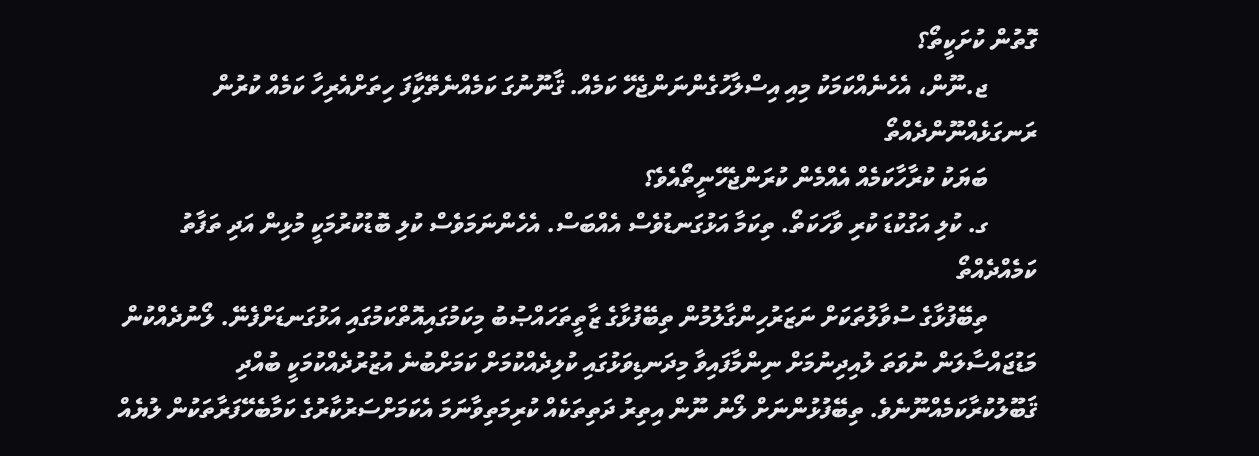ގޮތުން ކުށަކީތޯ؟
        ޖ.ނޫން، އެހެނެއްކަމަކު މިއި އިސްލާހުގެންނަންޖެހޭ ކަމެއް. ޤާނޫނުގަ ކަމެއްނެތޭކިާފަ ހިތަށްއެރިހާ ކަމެއް ކުރުން ރަނގަޅެއްނޫންދެއްތޯ
        ބަޔަކު ކުރާހާކަމެއް އެއްމެން ކުރަންޖެހޭނީތޯއެވެ؟
        ގ. ކުލި އަގުކުޑަ ކުރި ވާހަކަތޯ. ތިކަމާ އަޅުގަނޑުވެސް އެއްބަސް. އެހެންނަމަވެސް ކުލި ބޮޑުކުރުމަކީ މުޅިން އަދި ތަފާތު ކަމެއްދެއްތޯ
        ތިބޭފުޅާގެ ސުވާލުތަކަށް ނަޒަރުހިންގާލުމުން ތިބޭފުޅާގެ ޒާތީތަހައްޞުބު މިކަމުގައިއޮތްކަމުގައި އަޅުގަނޑަށްފެނޭ. ލޯނުދެއްކުން މަޑުޖައްސާލަން ނުވަތަ ލުއިދިނުމަށް ނިންމާފައިވާ މިދަނޑިވަޅުގައި ކުލިދެއްކުމަށް ކަމަށްބުނެ އުޒުރުދެއްކުމަކީ ބުއްދި ޤަބޫލުކުރާކަމެއްނޫނެވެ. ތިބޭފުޅުންނަށް ލޯނު ނޫން އިތިރު ދަތިތަކެއް ކުރިމަތިވާނަމަ އެކަމަށްސަރުކާރުގެ ކަމާބެހޭފަރާތަކުން ލުޔެއް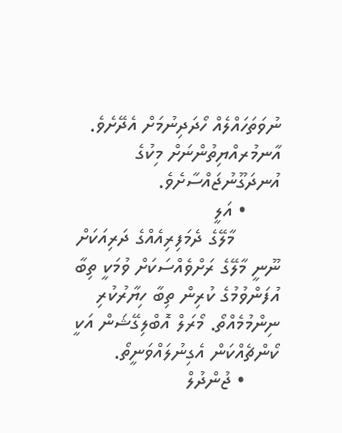ނުވަތަހައްލެއް ހޯދަދިނުމަށް އެދޭށެވެ. އާނމުރއްޔިތުންނަށް މިކުގެ އުނދަގޫނުޖައްސާށެވެ.
      • އަލީ
        މާލޭގެ ދެމަފިރިއެއްގެ ދަރިއަކަށް ނޫނީ މާލޭގެ ރަށްވެއްސަކަށް ވުމަކީ ތިބާ އުފަންވުމުގެ ކުރިން ތިބާ ހިޔާރުކުރި ނިންމުމެއްތޯ. މޯރަލް އޮބްލިގޭޝަން އަކީ ކޯންޗެއްކަން އެގިނުލައްވަނީތޯ.
      • ޖުންދުލް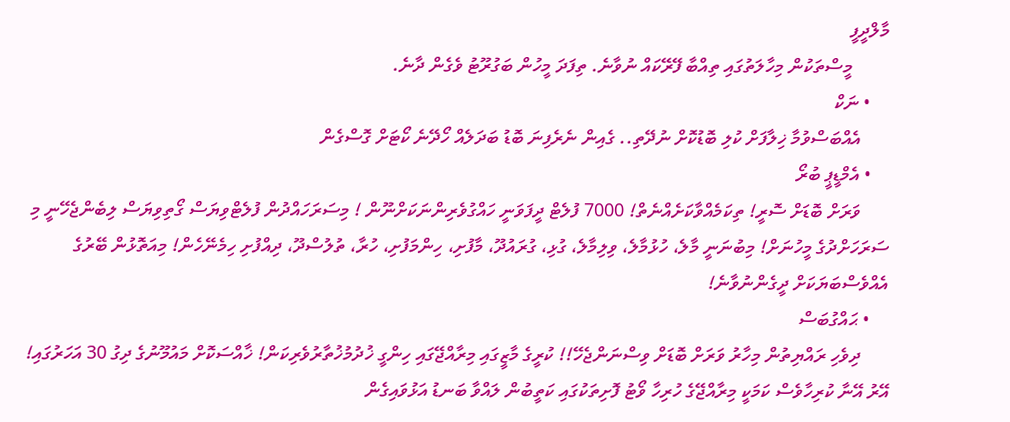މާލްދީފީ
        މީސްތަކުން މިހާލަތުގައި ތިއްބާ ފޭރޭކައް ނުވާނެ. ތިފަދަ މީހުން ބަގުރޫޓު ވެގެން ދާނެ.
    • ނަކް
      އެއްބަސްވުމާ ޚިލާފަށް ކުލި ބޮޑުކޮށް ނުދޭތި.. ގެއިން ނެރެފިނަ ބޮޑު ބަދަލެއް ހޯދޭނެ ކޯޓަށް ގޮސްގެން
    • އެމްޑީޕީ ބުރޯ
      ވަރަށް ބޮޑަށް ސޮރީ! ތިކަމެއްވާކަށެއްނެތް! 7000 ފުލެޓް ދީފަވަނީ ހައްގުވެރިންނަކަށްނޫން ! މިސަރަހައްދުން ފުލެޓްވިޔަސް ގޯތިވިޔަސް ލިބެންޖެހޭނީ މި ސަރަހަށްދުގެ މީހުނަށް! މިބުނަނީ މާލެ، ހުޅުމާލެ، ވިލިމާލެ، ގުޅި، ގުރައުދޫ، މާފުށި، ހިންމަފުށި، ހުރާ، ތުލުސްދޫ، ދިއްފުށި ހިމެނޭހެން! މިއަތޮޅުން ބޭރުގެ އެއްވެސްބަޔަކަށް ދީގެންނުވާނެ!
    • ޙައްގުބަސް
      ދިވެހި ރައްޔިތުން މިހާރު ވަރަށް ބޮޑަށް ވިސްނަންޖެހޭ!! ކުރީގެ މާޒީގައި މިރާއްޖޭގައި ހިންގީ ޚުދުމުޚުތާރުވެރިކަން! ޚާއްސަކޮށް މައުމޫނުގެ ދިގު 30 އަހަރުގައި! އޭރު އޭނާ ކުރިހާވެސް ކަމަކީ މިރާއްޖޭގެ ހުރިހާ ވޯޓު ފޮށިތަކުގައި ކަތީބުން ލައްވާ ބަނޑު އަޅުވައިގެން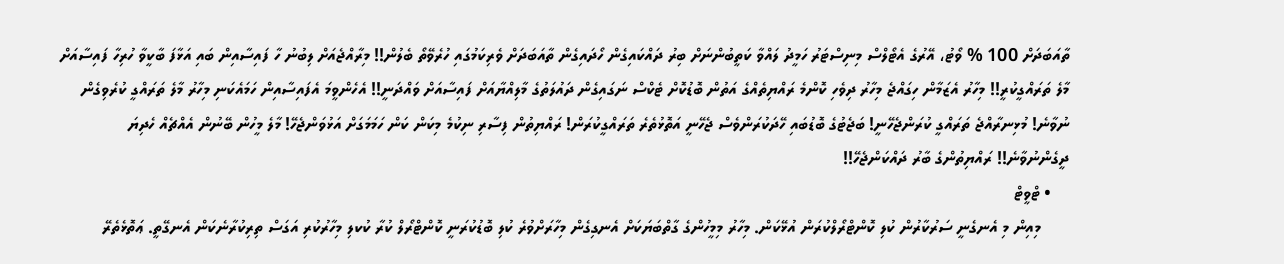ތާއަބަދަށް 100 % ވޯޓު، އޭރުގެ އެޓޯލްސް މިނިސްޓަރު ހަމީދު ލައްވާ ކަތީބުންނަށް ބިރު ދައްކައިގެން ހޯދައިގެން ތާއަބަދަށް ވެރިކަމުގައި ހުރެވޭތޯ ބެލުން!! މިރާއްޖެއަށް ލިބުނު ހާ ފައިސާއިން ބައި އަޅާފަ ބާކީވާ ހުރިހާ ފައިސާއަށް މާލެ ތަރައްގީކުރީ!! މިހާރު އެޒަމާން ހިގައްޖެ މިހާރު ދިވެހި ކޮންމެ ރައްޔިތެއްގެ އަތުން ބޮޑުކޮށް ޓެކްސް ނަގައިގެން ދައުލަތުގެ މާލިއްޔާއަށް ފައިސާއަށް ވައްދަނީ!! އެހެންވީމަ އެފައިސާއިން ހަމައެކަނި މިހާރު މާލެ ތަރައްގީ ކުރެވިގެން ނުވާނެ! މުޅިނރާއްޖެ ތަރައްގީ ކުރަންޖެހޭނީ! ބަޖެޓުގެ ބޮޑުބައި ހޭދަކުރަންވެސް ޖެހޭނީ އަތޮޅުތެރެ ތަރައްގީކުރަން! ރައްޔިތުން ފިސާރި ނިކުމެ މިކަން ކަން ހަމަމަގަށް އަޅުވަންޖެހޭ! މާލެ މީހުން ބޭނުން އެއްޗެއް ހެދިޔަ ދީގެންނުވާނެ!! ރައްޔިތުންގެ ބާރު ދައްކަންޖެހޭ!!
    • ޓްވީޓް
      މިއިން މި އެނގެނީ ސަރުކާރުން ކުލި ކޮންޓްރޯލްކުރަން އުޅޭކަން. މިހާރު މިމީހުންގެ ގާތްބަޔަކަށް އެނގިގެން މިހާރަށްވުރެ ކުލި ބޮޑުކުރަނީ ކޮންޓްރޯލް ކުރާ ކުކލި މިހާރުކުރި އަގަސް ތިރިކުރާނެކަން އެނގޭތީ. ޢަތޮޅެތެރޭ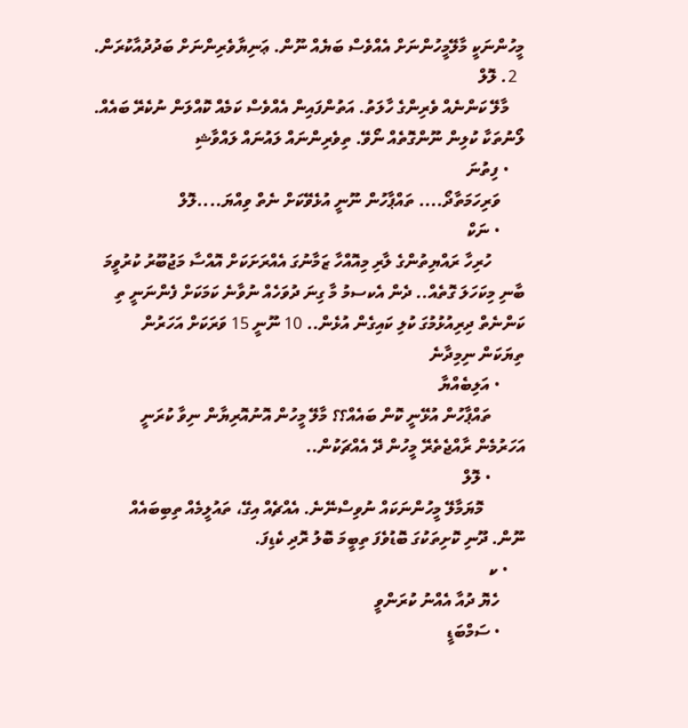މީހުންނަކީ މާލޭމީހުންނަށް އެއްވެސް ބަޔެއް ނޫން. ޢަނިޔާވެރިންނަށް ބަދުދުއާކުރަން.
  2. ލޮލް
    މާލޭ ކަންނެއް ވެރިންގެ ހާލަތު. އަތުންފައިން އެއްވެސް ކަމެއް ކޮއްލަން ނުކެރޭ ބައެއް. ލޯނުތަކާ ކުލިން ނޫންގޮތެއް ނޯވޭ. ތިވެރިންނައް ލައުނައް ލައްވާޝި
    • ފިތުނަ
      ވަރިހަމަތާދޯ.... ތައްޕާހުން ނޫނީ އުޅެވޭކަށް ނެތް ވިއްޔަ....ލޮލް
      • ނަކް
        ހުރިހާ ރައްޔިތުންގެ ލާރި މިއޮއްހާ ޒަމާނުގަ އެއްރަށަކަށް އޮއްސާ މަޖުބޫރު ކުރުވީމަ ބާނި މިކަހަލަ ގޮތެއް.. ދެން އެކސމު މާ ގިނަ ދުވަހެއް ނުވާނެ ކަމަކަށް ފެންނަނީ ތި ކަންނެތް ދިރިއުޅުމުގަ ކުލި ކައިގެން އުޅެން.. 10 ނޫނީ 15 ވަރަކަށް އަހަރުން ތިޔަކަން ނިމިދާނެ
      • އަލިބެއްޔާ
        ތައްޕާހުން އުޅޭނީ ކޮން ބައެއް؟؟ މާލޭ މީހުން އޮނުއޮރިޔާން ނިވާ ކުރަނީ އަހަރުމެން ރާއްޖެތެރޭ މީހުން ދޭ އެއްޗަކުން..
        • ލޮލް
          މޮޔަމާލޭ މީހުންނަކައް ނުވިސްނޭނެ. އެއްޗެއް އިގޭ، ތައުލީމެއް ތިބިބައެއް ނޫން. ދޫނި ކޮށިތަކުގަ ބޮޑުވެފަ ތިބީމަ ބޮލު ރޮދި ކެޑިފަ.
    • ކ
      ހެޔޮ ދުއާ އެއްނު ކުރަންވީ
      • ސަމްބަޑީ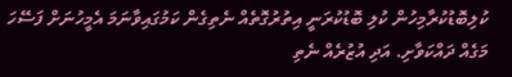ކުލިބޮޑުކުރާމިހުން ކުލި ބޮޑުކުރަނީ އިތުރުގޮތެއް ނެތިގެން ކަމުގައިވާނަމަ އެމީހުނަށް ފަސޭހަ މަގެއް ދައްކަވާށި. އަދި އުޒުރެއް ނެތި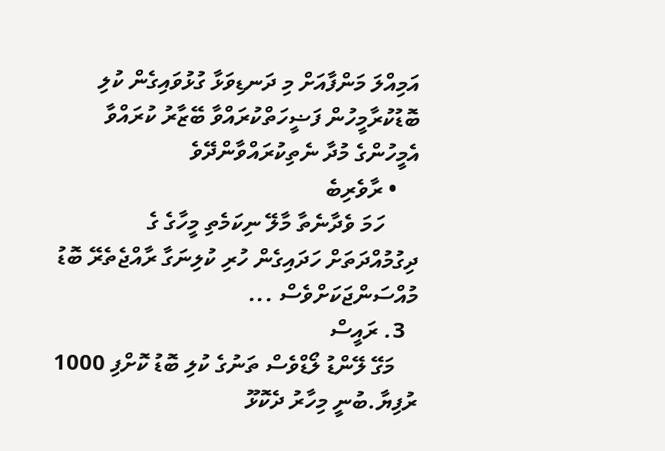އަމިއްލަ މަންފާއަށް މި ދަނޑިވަޅާ ގުޅުވައިގެން ކުލި ބޮޑުކުރާމީހުން ފަޟީހަތްކުރައްވާ ބޭޒާރު ކުރައްވާ އެމީހުންގެ މުދާ ނެތިކުރައްވާންދޭވެ
    • ރާވެރިބެ
      ހަމަ ވެދާނެތާ މާލޭ ނިކަމެތި މީހާގެ ގެ ދިގުމުއްދަތަށް ހަދައިގެން ހުރި ކުލިނަގާ ރާއްޖެތެރޭ ބޮޑު މުއްސަންޖަކަށްވެސް ...
  3. ރައީސް
    މަގޭ ލޭންޑު ލޯޑްވެސް ތަނުގެ ކުލި ބޮޑު ކޮށްފި 1000 ރުފިޔާ.ބުނީ މިހާރު ދެކޮޅޫ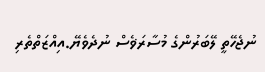ނުޖެހޭތީ ލޭބަރުންގެ މުސާރަޥެސް ނުދެވެޔޭ.އިއްޒަތްތެރި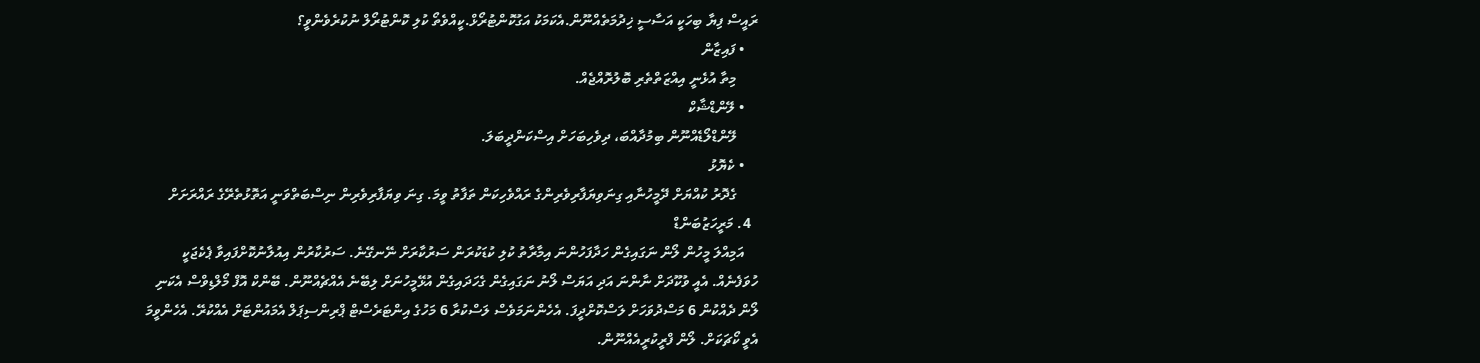ރައީސް ފިޔާ ބިހަކީ އަސާސީ ޚިދުމަތެއްނޫން.އެކަމަކު އަގުކޮންޓުރޯޅް.ކީއްވެތޯ ކުލި ކޮންޓުރޯލް ނުކުރެވެންވީ؟
    • ފައިޒާން
      މިތާ އުޅެނީ އިއްޒަތްތެރި ބޮލުރޮއްޖެއް.
    • ލޭންޑްޝާކް
      ލޭންޑްލޯޑެއްނޫން ބިމުދާއްބަ، ދިވެހިބަހަށް އިސްކަންދީބަލަ.
    • ކެޔޮޅު
      ގެދޮރު ކުއްޔަށް ދޭމީހުނާއި ގިނަވިޔަފާރިވެރިންގެ ރައްވެހިކަން ތަފާތު ވީމަ. ގިނަ ވިޔަފާރިވެރިން ނިސްބަތްވަނީ އަތޮޅުތެރޭގެ ރައްރަށަށް
  4. މަރީހަޒުބަންޑް
    އަމިއްލަ މީހުން ލޯން ނަގައިގެން ހަދާފަހުންނަ އިމާރާތު ކުލި ކުޑަކުރަން ސަރުކާރަށް ނޭނގޭނެ. ސަރުކާރުން އިއުލާނުކޮށްފައިވާ ޕެކެޖަކީ ހުވަފެނެއް. އެއީ ވުކޫދަށް ނާންނަ އަދި އަޔަސް ލޯނު ނަގައިގެން ގެހަދައިގެން އުޅޭމީހުނަށް ލިބޭނެ އެއްޗެއްނޫން. ބޭންކް އޮފް މޯލްޑިވްސް އެކަނި ލޯން ދެއްކުން 6 މަސްދުވަހަށް ލަސްކޮށްދީފަ. އެހެންނަމަވެސް ލަސްކުރާ 6 މަހުގެ އިންޓަރެސްޓް ޕްރިންސިޕަލް އެމައުންޓަށް އެއްކުރޭ. އެހެންވީމަ އެވީ ކޯޗަކަށް. ލޯން ފްރީކުރީއެއްނޫން.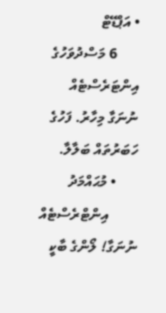• އަޕްޑޭޓް
      6 މަސްދުވަހުގެ އިންޓަރެސްޓެއް ނުނަގާ މިހާރު. ފަހުގެ ހަބަރުތައް ބަލާލާ.
      • މުޙައްމަދު
        އިންޓްރެސްޓެއް ނުނަގާ! ލޯންގެ ބާކީ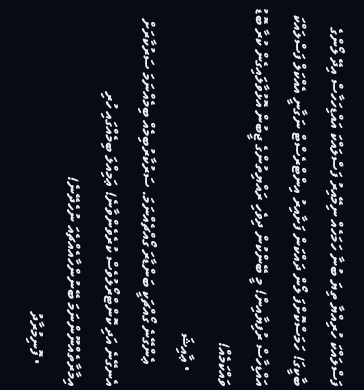ފަސްލައްކަ ހުރިއްޔާ ތިޔަ ބުނާ ހަމަހެއް ނިމޭއިރު ފަސްލައްކަ އައްޑިހަހާސް އިދޭ ލޯންގެ ބާކީގަ! ހަމަސްކޮށްފަ ލޯން ދައްކަން ފަށާއިރު އިންޓްރެސްޓް ނަގާނީ އެއްކަލް ފަސްލައްކަ އައްޑިހާސް ރުފިޔާއިން! މީ ބޭންކުން ދިވެހި ރައްޔިތުންގެ ޖީބުން އޮޅުވާލައިގެން ކުރާ ބޮޑު ވައްކަމެއް!
    • ޢާއިޝަ
      ޢެންގޭނެ ގޯއްޗަކީ ބަންޑާރަ ގޯއްޗެއްނަމަ. ސަރުކާރުބިމެއް ބިމެއްނަމަ ސަރުކާރަށް އެނގޭނެ އަދި ކޮންޓްރޯލުވެސް ކުރެވެންވާނެ! ޢަމިއްލަ ބިމެއްގައި ހުރި އިމާރާތެއްނޫންނަމަ ބޭނުންހާއެއްޗެއަ ނުހެދޭނެ!
      • ފޮނިމުރާދު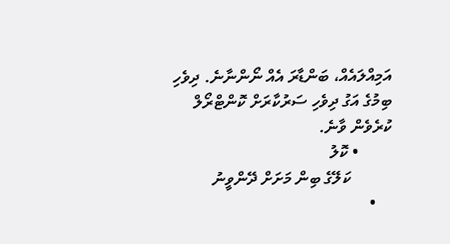އަމިއްލައެއް، ބަންޑާރަ އެއް ނޯންނާނެ. ދިވެހި ބިމުގެ އަގު ދިވެހި ސަރުކާރަށް ކޮންޓްރޯލް ކުރެވެން ވާނެ.
        • ކޮލު
          ކަލޭގެ ބިން މަށަށް ދޭންވީނު
    •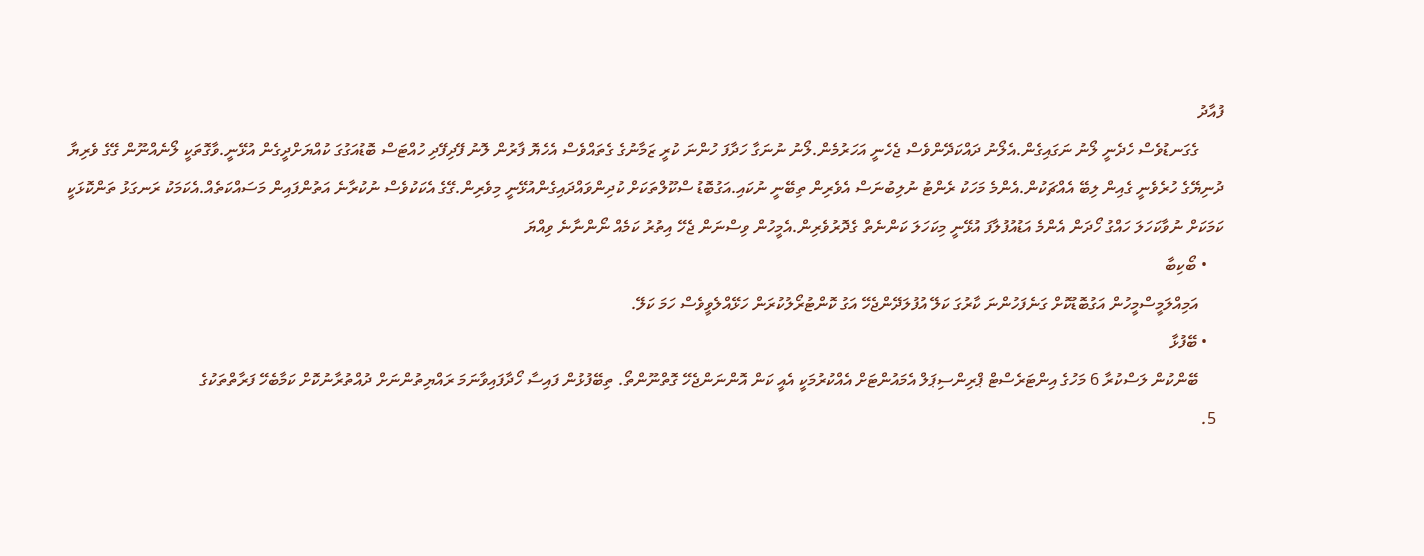ފުއާދު
      ގެގަނޑުވެސް ހެދެނީ ލޯނު ނަގައިގެން.އެލޯނު ދައްކަދޭންވެސް ޖެހެނީ އަހަރުމެން.ލޯނު ނުނަގާ ހަދާފަ ހުންނަ ކުރީ ޒަމާނުގެ ގެތައްވެސް އެހެޔޮ ފާރުން ލޮނު ފޭދިފޭދި ހުއްޓަސް ބޮޑުއަގުގަ ކުއްޔަށްދީގެން އުޅޭނީ.ވާގޮތަކީ ލޯނެއްނޫން ގޭގެ ވެރިޔާ ދުނިޔޭގެ ހުރެވެނީ ގެއިން ލިބޭ އެއްޗަކުން.އެންމެ މަހަކު ރެންޓު ނުލިބުނަސް އެވެރިން ތިބޭނީ ނުކައި.އަގުބޮޑު ސްކޫލްތަކަށް ކުދިންވައްދައިގެންއުޅޭނީ މިވެރިން.ގޭގެ އެކަކުވެސް ނުކުރާނެ އަތުންފައިން މަސައްކަތެއް.އެކަމަކު ރަނގަޅު ތަންކޮޅަކީ ކަމަކަށް ނުވާކަހަލަ ހައްގު ހޯދަން އެންމެ އަޑުއުފުލާފަ އުޅޭނީ މިކަހަލަ ކަންނެތް ގެދޮރުވެރިން.އެމީހުން ވިސްނަން ޖެހޭ އިތުރު ކަމެއް ނޯންނާނެ ވިއްޔަ
    • ބޯކިބާ
      އަމިއްލަމީސްމީހުން އަގުބޮޑުކޮށް ގަނެފަހުންނަ ކާރުގަ ކަލޭ އުފުލަދޭންޖެހޭ އަގު ކޮންޓުރޯލުކުރަން ހަޅޭއްލެވީވެސް ހަމަ ކަލޭ.
    • ބޭފުޅާ
      ބޭންކުން ލަސްކުރާ 6 މަހުގެ އިންޓަރެސްޓް ޕްރިންސިޕަލް އެމައުންޓަށް އެއްކުރުމަކީ އެއީ ކަން އޮންނަންޖެހޭ ގޮތްނޫންތޯ. ތިބޭފުޅުން ފައިސާ ހޯދާފައިވާނަމަ ރައްޔިތުންނަށް ދުއްތުރާނުކޮށް ކަމާބެހޭ ފަރާތްތަކުގެ
  5.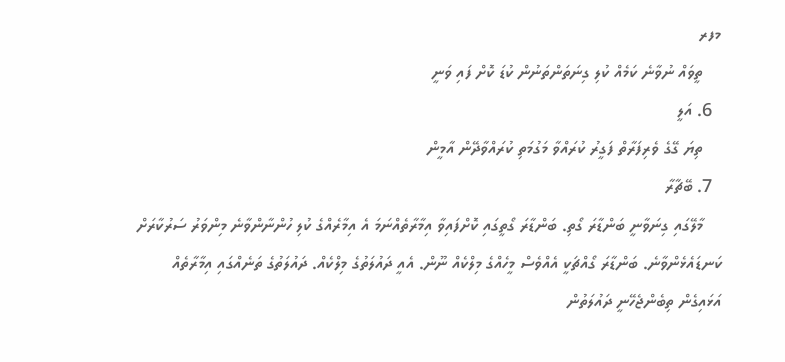މފރ
    ތީވައް ނުވާނެ ކަމެއް ކުލި ގިނަތަންތަނުން ކުޑަ ކޮށް ފައި ވަނީ
  6. އަލީ
    ތިޔަ ގޭގެ ވެރިފަރާތް ފަގީރު ކުރައްވާ މަގުމަތި ކުރައްވާދޭން އާމީން
  7. ބޭޗާރާ
    މާލޭގައި ގިނަވާނީ ބަންޑާރަ ގޯތި. ބަންޑާރަ ގޯތީގައި ކޮށްފައިވާ އިމާރާތެއްނަމަ އެ އިމާރެއްގެ ކުލި ހުންނާންވާނެ މިންވަރު ސަރުކާރަށް ކަނޑައެޅެންވާނެ. ބަންޑާރަ ގޯއްޗަކީ އެއްވެސް މީހެއްގެ މިލްކެއް ނޫން. އެއީ ދައުލަތުގެ މިލްކެއް. ދައުލަތުގެ ތަނެއްގައި އިމާރާތެއް އަޅައިގެން ތިބެންޖެހޭނީ ދައުލަތުން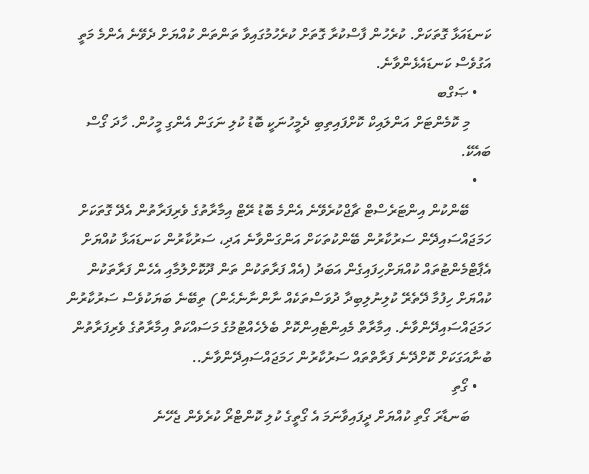ކަނޑައަޅާ ގޮތަކަށް. ކުރެހުން ފާސްކުރާ ގޮތަށް ކުރެހުމުގައިވާ ތަންތަން ކުއްޔަށް ދެވޭނެ އެންމެ މަތީ އަގުވެސް ކަނޑައެޅެންވާނެ.
    • ޞަގްބ
      މި ކޮމެންޓަށް އަންލައިކް ކޮށްފައިތިބި ދެމީހުނަކީ ބޮޑު ކުލި ނަގަން އެންގި މީހުން. ހާދަ ގޯސް ބައެކޭ.
    •
      ބޭންކުން އިންޓަރެސްޓް ޗާޖްކުރެވޭނެ އެންމެ ބޮޑު ރޭޓް އިމާރާތުގެ ވެރިފަރާތުން އެދޭ ގޮތަކަށް ހަމަޖައްސައިދޭން ސަރުކާރުން ބޭންކުތަކަށް އަންގަންވާނެ އަދި، ސަރުކާރުން ކަނޑައަޅާ ކުއްޔަށް އެޕާޓްމެންޓުތައް ކުއްޔަށްހިފައިގެން އަބަދު (އެއް ފަރާތަކުން ތަން ދޫކޮށްލުމާއި އެހެން ފަރާތަކުން ކުއްޔަށް ހިފުމާ ދޭތެރޭ ކުލިނުލިބިދާ ދުވަސްތަކެއް ނާންނާނެޙެން) ތިބޭނެ ބަޔަކުވެސް ސަރުކާރުން ހަމަޖައްސައިދޭންވާނެ. އިމާރާތް މެއިންޓެއިންކޮށް ބެލެހެއްޓުމުގެ މަސައްކަތް އިމާރާތުގެ ވެރިފަރާތުން ބުނާއަގަކަށް ކޮށްދޭނެ ފަރާތްތައް ސަރުކާރުން ހަމަޖައްސައިދޭންވާނެ..
    • ގޯތި
      ބަނޑާރަ ގޯތި ކުއްޔަށް ދީފައިވާނަމަ އެ ގޯތީގެ ކުލި ކޮންޓްރޯ ކުރެވެން ޖެހޭނެ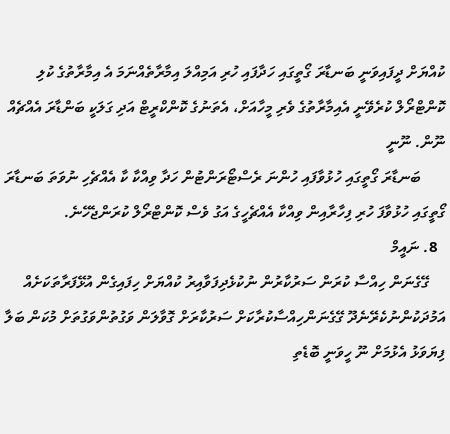ކުއްޔަށް ދީފައިވަނީ ބަނޑާރަ ގޯތީގައި ހަދާފައި ހުރި އަމިއްލަ އިމާރާތެއްނަމަ އެ އިމާރާތުގެ ކުލި ކޮންޓްރޯލް ކުރެވޭނީ އެއިމާރާތުގެ ވެރި މީހާއަށް، އެތަނުގެ ކޮންކްރީޓް އަދި ގަލަކީ ބަންޑާރަ އެއްޗެއް ނޫން. ނޫނީ
      ބަނޑާރަ ގޯތީގައި ހުޅުވާފައި ހުންނަ ރެސްޓޯރަންޓުން ހަދާ ވިއްކާ ކާ އެއްޗެހި ނުވަތަ ބަނޑާރަ ގޯތީގައި ހުޅުވާފަ ހުރި ފިހާރާއިން ވިއްކާ އެއްޗެހީގެ އަގު ވެސް ކޮންޓްރޯލް ކުރަންޖެހޭނެ.
  8. ނައީމް
    ގޭގެނަން ހިއްސާ ކުރަން ސަރުކާރުން ނުކުޅެދިފަވާއިރު ކުއްޔަށް ހިފައިގެން އުޅޭފަރާތަކަށެއް އަމުދަކުންނުކެރޭނެދޫ ގޭގެނަންހިއްސާކުރާކަށް ސަރުކާރަށް ގޮވާލަން ވަގުތުންވަގުތަށް މުކަން ބަލާ ފިޔަވަޅު އެޅުމަށް ނޫ ހީވަނީ ބޮޑެތި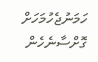ހަމަނުޖެހުމަހަށް ގޮށްސާނެހެން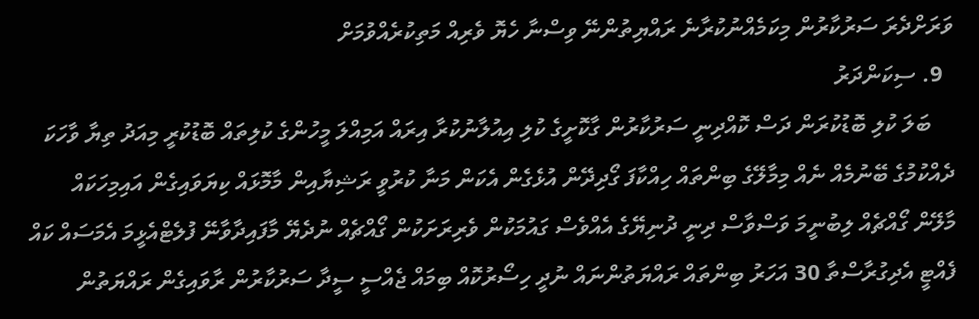ވަރަށްދެރަ ސަރުކާރުން މިކަމެއްނުކުރާނެ ރައްޔިތުންނޭ ވިސްނާ ހެޔޮ ވެރިއް މަތިކުރެއްވުމަށް
  9. ސިކަންދަރު
    ބަލަ ކުލި ބޮޑުކުރަން ދަސް ކޮއްދިނީ ސަރުކާރުން ގާކޮށީގެ ކުލި އިއުލާނުކުރާ އިރައް އަމިއްލަ މީހުންގެ ކުލިތައް ބޮޑުކުރީ މިއަދު ތިޔާ ވާހަކަ ދެއްކުމުގެ ބޭނުމެއް ނެއް މިމާލޭގެ ބިންތައް ހިއްކާފަ ގޯދިދޭން އުޅެގެން އެކަން މަނާ ކުރުވީ ރަޝިޔާއިން މާމޮޅައް ކިޔަވައިގެން އައިމިހަކައް މާލޭން ގޯއްޗެއް ލިބުނީމަ ވަސްވާސް ދިނީ ދުނިޔޭގެ އެއްވެސް ގައުމަކުން ވެރިރަށަކުން ގޯއްޗެއް ނުދެޔޭ މާފައިދާވާނޭ ފުލެޓްއެޅީމަ އެމަސައް ކައް ފެއްޓީ އެދިގުރާސްތާ 30 އަހަރު ބިންތައް ރައްޔަތުންނައް ނުދީ ހިސޯރުކޮއް ބިމައް ޖެއްސީ ސީދާ ސަރުކާރުން ރާވައިގެން ރައްޔަތުން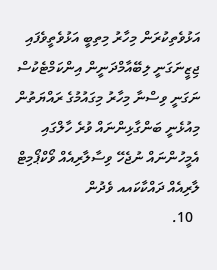އަޅުވެތިކުރަން މިހާރު މިތިބީ އަޅުވެތީވެފައި ޖިޒީނަގަނީ ލިބޭއާމްދަނީން އިންކަމްޓެކުސް ނަގަނީ ވިސްނާ މިހާރު މިގައުމުގެ ރައްޔަތުން މިއުޅެނީ ބަންގާޅިންނައް ވުރެ ހާލްގައި އެމީހުންނައް ނުޖެހޭ ވިސާލާރިއެއް ވޯކްޕޯމިޓް ލާރިއެއް ދައްކާކައއ ވެދުން
  10.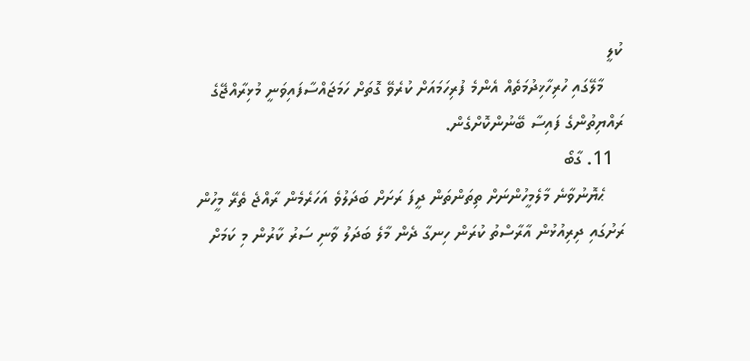ކުލީ
    މާލޭގައި ހުރިހާޚިދުމަތެއް އެންމެ ފުރިހަމައަށް ކުރެވޭ ގޮތަށް ހަމަޖައްސާފައިވަނީ މުޅިރާއްޖޭގެ ރައްޔިތުންގެ ފައިސާ ބޭނުންކޮށްގެން.
  11. ގާބޯ
    ޙެޔޮނުވާނެ މާލެމީހުންނަށް ތިތަންތަން ދީފަ ރަށަށް ބަދަލުވެ އަހަރެމެން ރާއްޖެ ތެރޭ މީހުން ރަށުގައި ދިރިއުޅުން އާރާސްތު ކުރަން ހިނގާ ދެން މާލެ ބަދަލު ވާނި ސަރު ކާރުން މި ކަމަށް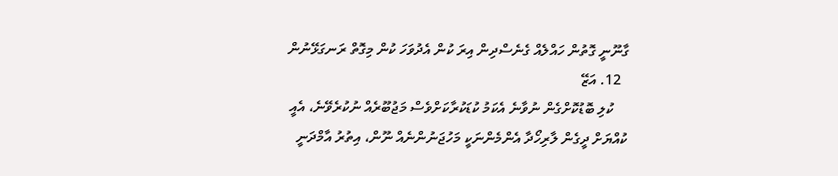ގާނޫނީ ގޮތުން ހައްލެއް ގެނެސްދިން އިރަ ކުން އެދުވަހަ ކުން މިގޮތް ރަނގަޅޭނުން
  12. އަޒޭ
    ކުލި ބޮޑުކޮށްގެން ނުވާނެ އެކަމު ކުޑަކުރާކަށްވެސް މަޖުބޫރެއް ނުކުރެވޭނެ، އެއީ ކުއްޔަށް ދީގެން ލާރިހޯދާ އެންމެންނަކީ މަހުޖަނުންނެއް ނޫން، އިތުރު އާމްދަނީ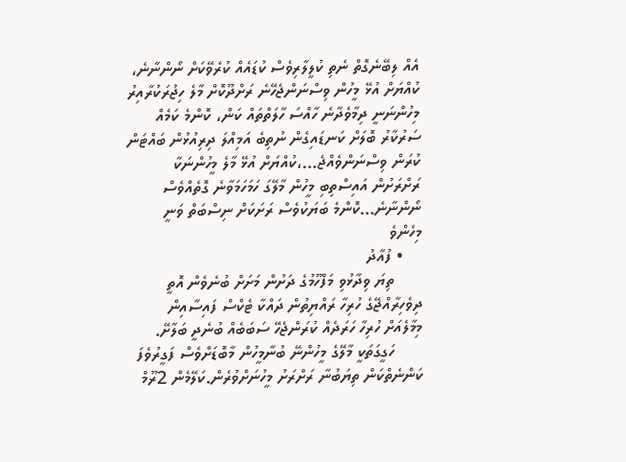އެއް ލިބޭނެގޮތް ނެތި ކުލީލާރިވެސް ކުޑައެއް ކުރެވޭކަށް ނޯންނާނެ، ކުއްޔަށް އުޅޭ މީހުން ވިސްނަންޖެހޭނެ ރަށްދޫކޮށް މާލެ ހިޖުރަކުރާއިރު މިހުންނަނީ ދިމާވެދާނެ ހާއްސަ ހާލަތްތައް ކަން، ކޮންމެ ކަމެއް ސަރުކާރު ބޮލަށް ކަނޑައިގެން ނުތިބެ އަމިއްލަ ދިރިއުޅުން ބައްޓަން ކުރަން ވިސްނަންވެއްޖެ...،ކުއްޔަށް އުޅޭ މާލެ މީހުންނަކާ ރަށްރަށުން އައިސްތިބި މީހުން މާލޭގަ ހަމަހަމަވާނެ ގޮތެއްވެސް ނޯންނާނެ...ކޮންމެ ބަޔަކުވެސް ރަށަކަށް ނިސްބަތް ވަނީ މިހެންވެ
    • ފުއާދު
      ތިޔަ ވިދާޅުވި މަފްހޫމުގެ ދަށުން މަށަށް ބުނެވެން އޮތީ ދިވެހިރާއްޖޭގެ ހުރިހާ ރައްޔިތުން ދައްކާ ޓެކްސް ފައިސާއިން މިމާލެއަށް ހުރިހާ ހަރަދެއް ކުރަންޖެހޭ ސަބަބެއް ބުނެދީ ބަލާށޭ.
      ހަގީގަތަކީ މާލޭގެ މީހުންނޭ ބުނާމީހުން މާބޮޑަށްވެސް ފަގީރުވެފަ ކަންނެތްކަން ތިޔަބުނާ ރަށްރަށު މީހުނަށްވުރެން.ކަލޭމެން 2ރޫމް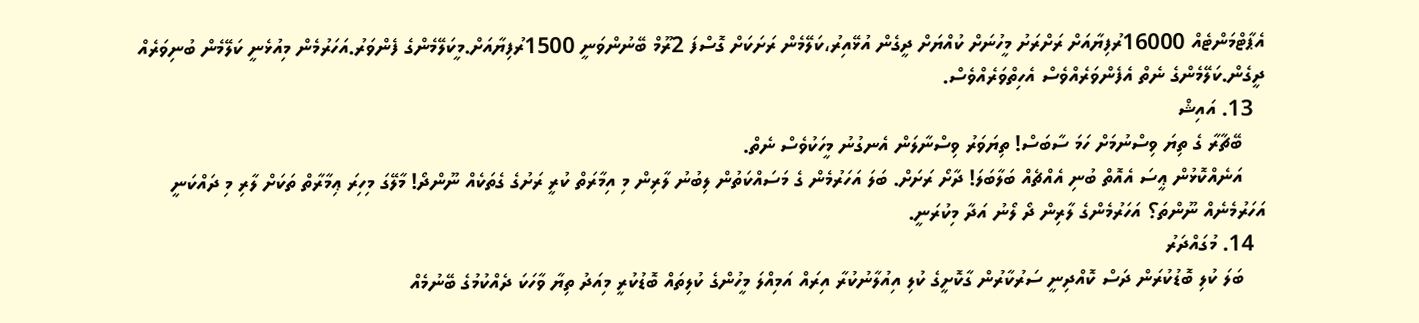އެޕާޓްމަންޓެއް 16000ރުފިޔާއަށް ރަށްރަށު މީހުނަށް ކުއްޔަށް ދީގެން އުޅޭއިރު،ކަލޭމެން ރަށަކަށް ގޮސްފަ 2ރޫމް ބޭނުންވަނީ 1500ރުފިޔާއަށް.މީކަލޭމެންގެ ފެންވަރު.އަހަރުމެން މިއުޅެނީ ކަލޭމެން ބުނިވަރެއް ދީގެން.ކަލޭމެންގެ ނެތް އެފެންވަރެއްވެސް އެހިތްވަރެއްވެސް.
  13. އައިޝް
    ބޭޗާރާ ގެ ތިޔަ ވިސްނުމަށް ހަމަ ސާބަސް! ތިޔަވަރު ވިސްނާލަން އެނގުނު މީހަކުވެސް ނެތް.
    އަނެއްކޮޅުން ޢީސަ އެއޮތް ބުނި އެއްޗެއް ބަލާބަލަ! ދާށޯ ރަށަށް. ބަލަ އަހަރުމެން ގެ މަސައްކަތުން ލިބުނު ލާރިން މި އިމާރަތް ކުރީ ރަށުގެ ގެތަކެއް ނޫންދޯ! މާލޭގަ މިހިރަ ޢިމާރާތް ތަކަށް ލާރި މި ދައްކަނީ އަހަރުމެނެއް ނޫންތަ؟ އަހަރުމެންގެ ލާރިން ދޯ ލޯނު އަދާ މިކުރަނީ.
  14. މުގައްދަރު
    ބަލަ ކުލި ބޮޑުކުރަން ދަސް ކޮއްދިނީ ސަރުކާރުން ގާކޮށީގެ ކުލި އިއުލާނުކުރާ އިރައް އަމިއްލަ މީހުންގެ ކުލިތައް ބޮޑުކުރީ މިއަދު ތިޔާ ވާހަކަ ދެއްކުމުގެ ބޭނުމެއް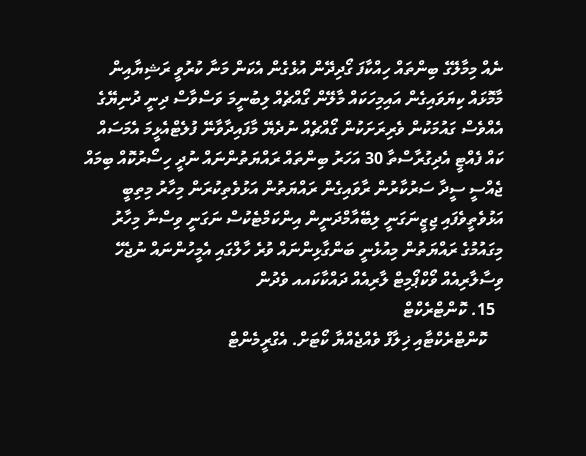ނެއް މިމާލޭގެ ބިންތައް ހިއްކާފަ ގޯދިދޭން އުޅެގެން އެކަން މަނާ ކުރުވީ ރަޝިޔާއިން މާމޮޅައް ކިޔަވައިގެން އައިމިހަކައް މާލޭން ގޯއްޗެއް ލިބުނީމަ ވަސްވާސް ދިނީ ދުނިޔޭގެ އެއްވެސް ގައުމަކުން ވެރިރަށަކުން ގޯއްޗެއް ނުދެޔޭ މާފައިދާވާނޭ ފުލެޓްއެޅީމަ އެމަސައް ކައް ފެއްޓީ އެދިގުރާސްތާ 30 އަހަރު ބިންތައް ރައްޔަތުންނައް ނުދީ ހިސޯރުކޮއް ބިމައް ޖެއްސީ ސީދާ ސަރުކާރުން ރާވައިގެން ރައްޔަތުން އަޅުވެތިކުރަން މިހާރު މިތިބީ އަޅުވެތީވެފައި ޖިޒީނަގަނީ ލިބޭއާމްދަނީން އިންކަމްޓެކުސް ނަގަނީ ވިސްނާ މިހާރު މިގައުމުގެ ރައްޔަތުން މިއުޅެނީ ބަންގާޅިންނައް ވުރެ ހާލްގައި އެމީހުންނައް ނުޖެހޭ ވިސާލާރިއެއް ވޯކްޕޯމިޓް ލާރިއެއް ދައްކާކައއ ވެދުން
  15. ކޮންޓްރެކްޓް
    ކޮންޓްރެކްޓާއި ޚިލާފް ވެއްޖެއްޔާ ކޯޓަށް. އެގްރީމެންޓް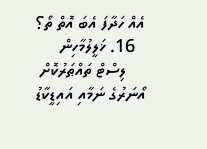އެއް ހަދާފަ އެބަ އޮތް ތޯ؟
  16. ޚަލީލުމާހިން
    ލިސްޓް ތައްޠަރުކޮށް އޯނަރުގެ ނަމާއި އައިޑީކާޑު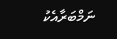ނަމްބަރާއެކު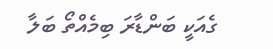ގެއަކީ ބަންޑާރަ ބިމެއްތޯ ބަލާ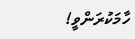ހާމަކުރަންވީ!